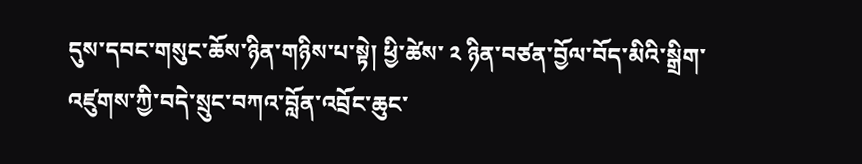དུས་དབང་གསུང་ཆོས་ཉིན་གཉིས་པ་སྟེ། ཕྱི་ཚེས་ ༢ ཉིན་བཙན་བྱོལ་བོད་མིའི་སྒྲིག་འཛུགས་ཀྱི་བདེ་སྲུང་བཀའ་བློན་འབྲོང་ཆུང་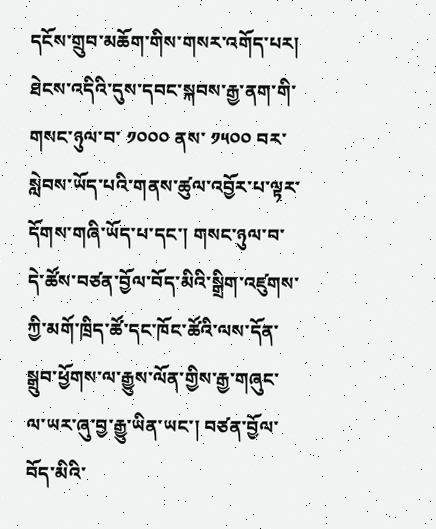དངོས་གྲུབ་མཆོག་གིས་གསར་འགོད་པར། ཐེངས་འདིའི་དུས་དབང་སྐབས་རྒྱ་ནག་གི་གསང་ཉུལ་བ་ ༡༠༠༠ ནས་ ༡༥༠༠ བར་སླེབས་ཡོད་པའི་གནས་ཚུལ་འབྱོར་པ་ལྟར་དོགས་གཞི་ཡོད་པ་དང་། གསང་ཉུལ་བ་དེ་ཚོས་བཙན་བྱོལ་བོད་མིའི་སྒྲིག་འཛུགས་ཀྱི་མགོ་ཁྲིད་ཚོ་དང་ཁོང་ཚོའི་ལས་དོན་སྒྲུབ་ཕྱོགས་ལ་རྒྱུས་ལོན་གྱིས་རྒྱ་གཞུང་ལ་ཡར་ཞུ་བྱ་རྒྱུ་ཡིན་ཡང་། བཙན་བྱོལ་བོད་མིའི་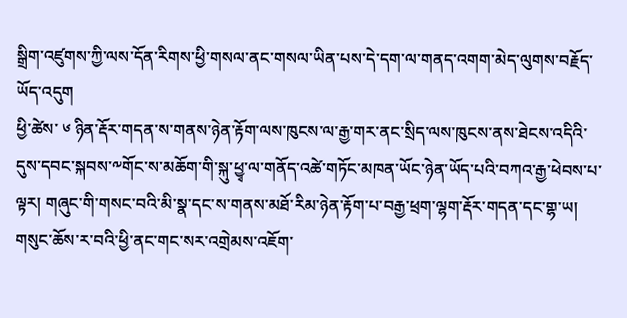སྒྲིག་འཛུགས་ཀྱི་ལས་དོན་རིགས་ཕྱི་གསལ་ནང་གསལ་ཡིན་པས་དེ་དག་ལ་གནད་འགག་མེད་ལུགས་བརྗོད་ཡོད་འདུག
ཕྱི་ཚེས་ ༦ ཉིན་རྡོར་གདན་ས་གནས་ཉེན་རྟོག་ལས་ཁུངས་ལ་རྒྱ་གར་ནང་སྲིད་ལས་ཁུངས་ནས་ཐེངས་འདིའི་དུས་དབང་སྐབས་༸གོང་ས་མཆོག་གི་སྐུ་ཕྱྭ་ལ་གནོད་འཚེ་གཏོང་མཁན་ཡོང་ཉེན་ཡོད་པའི་བཀའ་རྒྱ་ཕེབས་པ་ལྟར། གཞུང་གི་གསང་བའི་མི་སྣ་དང་ས་གནས་མཐོ་རིམ་ཉེན་རྟོག་པ་བརྒྱ་ཕྲག་ལྷག་རྡོར་གདན་དང་གྷ་ཡ། གསུང་ཆོས་ར་བའི་ཕྱི་ནང་གང་སར་འགྲེམས་འཇོག་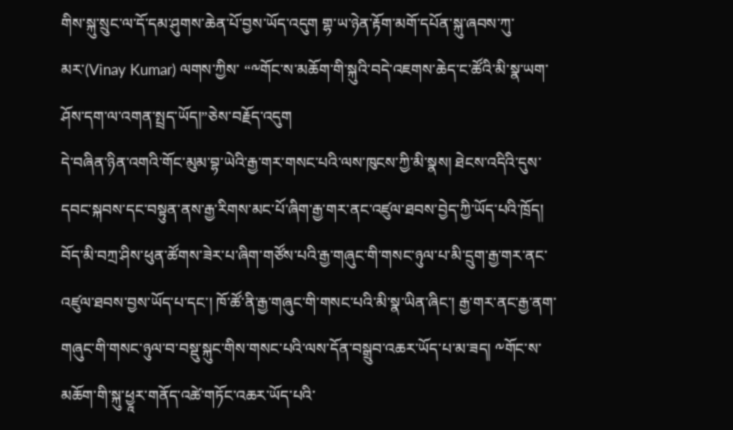གིས་སྐུ་སྲུང་ལ་དོ་དམ་ཤུགས་ཆེན་པོ་བྱས་ཡོད་འདུག གྷ་ཡ་ཉེན་རྟོག་མགོ་དཔོན་སྐུ་ཞབས་ཀུ་མར་(Vinay Kumar) ལགས་ཀྱིས་ “༸གོང་ས་མཆོག་གི་སྐུའི་བདེ་འཇགས་ཆེད་ང་ཚོའི་མི་སྣ་ཡག་ཤོས་དག་ལ་འགན་སྤྲད་ཡོད།”ཅེས་བརྗོད་འདུག
དེ་བཞིན་ཉིན་འགའི་གོང་མུམ་བྷ་ཡེའི་རྒྱ་གར་གསང་པའི་ལས་ཁུངས་ཀྱི་མི་སྣས། ཐེངས་འདིའི་དུས་དབང་སྐབས་དང་བསྟུན་ནས་རྒྱ་རིགས་མང་པོ་ཞིག་རྒྱ་གར་ནང་འཛུལ་ཐབས་བྱེད་ཀྱི་ཡོད་པའི་ཁྲོད། བོད་མི་བཀྲ་ཤིས་ཕུན་ཚོགས་ཟེར་པ་ཞིག་གཙོས་པའི་རྒྱ་གཞུང་གི་གསང་ཉུལ་པ་མི་དྲུག་རྒྱ་གར་ནང་འཛུལ་ཐབས་བྱས་ཡོད་པ་དང་། ཁོ་ཚོ་ནི་རྒྱ་གཞུང་གི་གསང་པའི་མི་སྣ་ཡིན་ཞིང་། རྒྱ་གར་ནང་རྒྱ་ནག་གཞུང་གི་གསང་ཉུལ་བ་བསྡུ་སྐུང་གིས་གསང་པའི་ལས་དོན་བསྒྲུབ་འཆར་ཡོད་པ་མ་ཟད། ༸གོང་ས་མཆོག་གི་སྐུ་ཕྱཱར་གནོད་འཚེ་གཏོང་འཆར་ཡོད་པའི་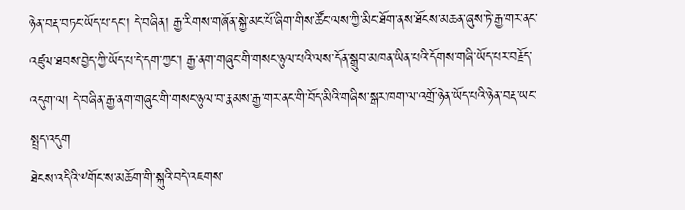ཉེན་བརྡ་བཏང་ཡོད་པ་དང་། དེ་བཞིན། རྒྱ་རིགས་གཞོན་སྐྱེ་མང་པོ་ཞིག་གིས་ཚོང་ལས་ཀྱི་མིང་ཐོག་ནས་ཐོངས་མཆན་ཞུས་ཏེ་རྒྱ་གར་ནང་འཛུལ་ཐབས་བྱེད་ཀྱི་ཡོད་པ་དེ་དག་ཀྱང་། རྒྱ་ནག་གཞུང་གི་གསང་ཉུལ་པའི་ལས་དོན་སྒྲུབ་མཁན་ཡིན་པའི་དོགས་གཞི་ཡོད་པར་བརྗོད་འདུག་ལ། དེ་བཞིན་རྒྱ་ནག་གཞུང་གི་གསང་ཉུལ་བ་རྣམས་རྒྱ་གར་ནང་གི་བོད་མིའི་གཞིས་སྒར་ཁག་ལ་འགྲོ་ཉེན་ཡོད་པའི་ཉེན་བརྡ་ཡང་སྤྲད་འདུག
ཐེངས་འདིའི་༸གོང་ས་མཆོག་གི་སྐུའི་བདེ་འཇགས་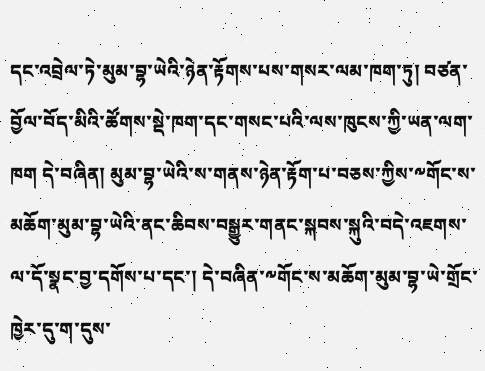དང་འབྲེལ་ཏེ་མུམ་བྷ་ཡེའི་ཉེན་རྟོགས་པས་གསར་ལམ་ཁག་ཏུ། བཙན་བྱོལ་བོད་མིའི་ཚོགས་སྡེ་ཁག་དང་གསང་པའི་ལས་ཁུངས་ཀྱི་ཡན་ལག་ཁག དེ་བཞིན། མུམ་བྷ་ཡེའི་ས་གནས་ཉེན་རྟོག་པ་བཅས་ཀྱིས་༸གོང་ས་མཆོག་མུམ་བྷ་ཡེའི་ནང་ཆིབས་བསྒྱུར་གནང་སྐབས་སྐུའི་བདེ་འཇགས་ལ་དོ་སྣང་བྱ་དགོས་པ་དང་། དེ་བཞིན་༸གོང་ས་མཆོག་མུམ་བྷ་ཡེ་གྲོང་ཁྱེར་དུ་ག་དུས་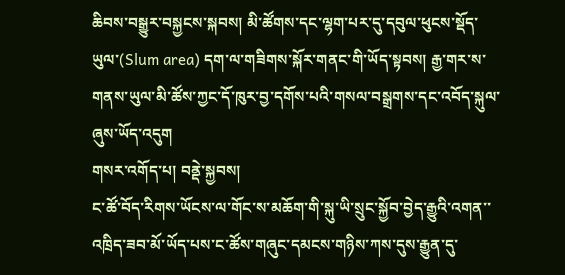ཆིབས་བསྒྱུར་བསྐྱངས་སྐབས། མི་ཚོགས་དང་ལྷག་པར་དུ་དབུལ་ཕུངས་སྡོད་ཡུལ་(Slum area) དག་ལ་གཟིགས་སྐོར་གནང་གི་ཡོད་སྟབས། རྒྱ་གར་ས་གནས་ཡུལ་མི་ཚོས་ཀྱང་དོ་ཁུར་བྱ་དགོས་པའི་གསལ་བསྒྲགས་དང་འབོད་སྐུལ་ཞུས་ཡོད་འདུག
གསར་འགོད་པ། བནྡེ་སྐྱབས།
ང་ཚོ་བོད་རིགས་ཡོངས་ལ་གོང་ས་མཆོག་གི་སྐུ་ཡི་སྲུང་སྐྱོབ་བྱེད་རྒྱུའི་འགན་་འཁྲིད་ཟབ་མོ་ཡོད་པས་ང་ཚོས་གཞུང་དམངས་གཉིས་ཀས་དུས་རྒྱུན་དུ་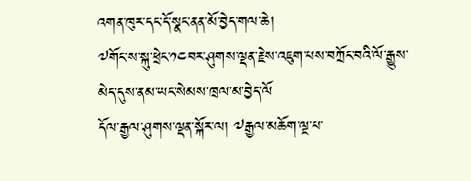འགན་ཁུར་དང་དོ་སྣང་ནན་མོ་བྱེད་གལ་ཆེ།
༧གོང་ས་སྐུ་ཕྲེང་༡༤བར་ཤུགས་ལྡན་རྗེས་འཇུག་པས་བཀྲོང་བའི་ལོ་རྒྱུས་མེད་དུས་ནམ་ཡང་སེམས་ཁྲལ་མ་བྱེད་ལོ
དོལ་རྒྱལ་ཤུགས་ལྡན་སྐོར་ལ། ༧རྒྱལ་མཆོག་ལྔ་པ་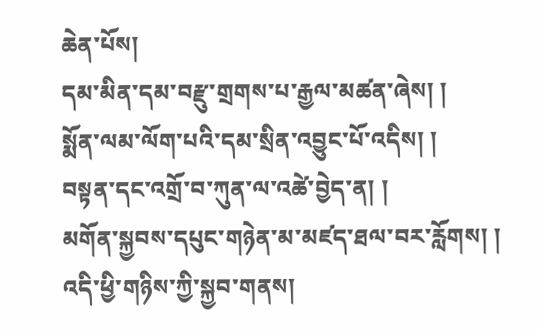ཆེན་པོས།
དམ་མིན་དམ་བརྫུ་གྲགས་པ་རྒྱལ་མཚན་ཞེས། །
སྨོན་ལམ་ལོག་པའི་དམ་སྲིན་འབྱུང་པོ་འདིས། །
བསྟན་དང་འགྲོ་བ་ཀུན་ལ་འཚེ་བྱེད་ན། །
མགོན་སྐྱབས་དཔུང་གཉེན་མ་མཛད་ཐལ་བར་རློགས། །
འདི་ཕྱི་གཉིས་ཀྱི་སྐྱབ་གནས།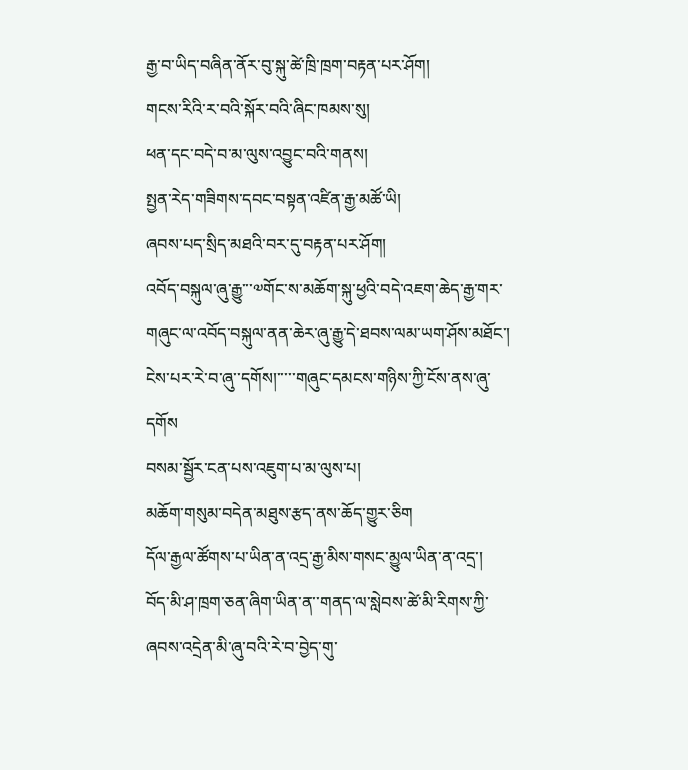རྒྱ་བ་ཡིད་བཞིན་ནོར་བུ་སྐུ་ཚེ་ཁྲི་ཁྲག་བརྟན་པར་ཤོག།
གངས་རིའི་ར་བའི་སྐོར་བའི་ཞིང་ཁམས་སུ།
ཕན་དང་བདེ་བ་མ་ལུས་འབྱུང་བའི་གནས།
སྤྱན་རེད་གཟིགས་དབང་བསྟན་འཛིན་རྒྱ་མཚོ་ཡི།
ཞབས་པད་སྲིད་མཐའི་བར་དུ་བརྟན་པར་ཤོག།
འབོད་བསྐུལ་ཞུ་རྒྱུ་་་༧གོང་ས་མཆོག་སྐུ་ཕྱའི་བདེ་འཇག་ཆེད་རྒྱ་གར་གཞུང་ལ་འབོད་བསྐུལ་ནན་ཆེར་ཞུ་རྒྱུ་དེ་ཐབས་ལམ་ཡག་ཤོས་མཐོང་།
ངེས་པར་རེ་བ་ཞུ་་དགོས།་་་་་གཞུང་དམངས་གཉིས་ཀྱི་ངོས་ནས་ཞུ་དགོས
བསམ་སྦྱོར་ངན་པས་འཇུག་པ་མ་ལུས་པ།
མཆོག་གསུམ་བདེན་མཐུས་རྩད་ནས་ཆོད་གྱུར་ཅིག
དོལ་རྒྱལ་ཚོགས་པ་ཡིན་ན་འདྲ་རྒྱ་མིས་གསང་མྱུལ་ཡིན་ན་འདྲ་།
བོད་མི་ཤ་ཁྲག་ཅན་ཞིག་ཡིན་ན་་གནད་ལ་སླེབས་ཚེ་མི་རིགས་ཀྱི་ཞབས་འདྲེན་མི་ཞུ་བའི་རེ་བ་བྱེད་གུ་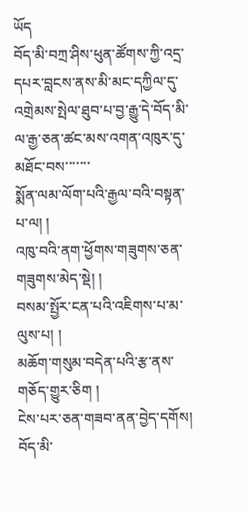ཡོད
བོད་མི་བཀྲ་ཤིས་ཕུན་ཚོགས་ཀྱི་འདྲ་དཔར་བླངས་ནས་མི་མང་དཀྱིལ་དུ་འགྲེམས་སྤེལ་ཐུབ་པ་བྱ་རྒྱུ་དེ་བོད་མི་ལ་རྒྱ་ཅན་ཚང་མས་འགན་འཁུར་དུ་མཐོང་བས་་་་་་་
སྨོན་ལམ་ལོག་པའི་རྒྱལ་བའི་བསྟན་པ་ལ། །
འཁུ་བའི་ནག་ཕྱོགས་གཟུགས་ཅན་གཟུགས་མེད་སྡེ། །
བསམ་སྤྱོར་ངན་པའི་འཇིགས་པ་མ་ལུས་པ། །
མཆོག་གསུམ་བདེན་པའི་རྩ་ནས་གཅོད་གྱུར་ཅིག །
ངེས་པར་ཅན་གཟབ་ནན་བྱེད་དགོས། བོད་མི་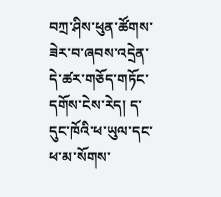བཀྲ་ཤིས་ཕུན་ཚོགས་ཟེར་བ་ཞབས་འདྲེན་དེ་ཚར་གཅོད་གཏོང་དགོས་ངེས་རེད། ད་དུང་ཁོའི་ཕ་ཡུལ་དང་ཕ་མ་སོགས་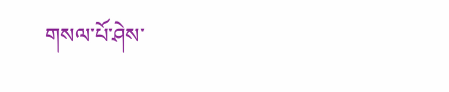གསལ་པོ་ཤེས་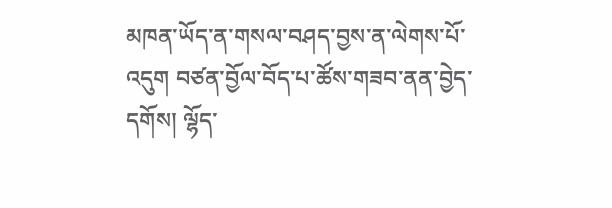མཁན་ཡོད་ན་གསལ་བཤད་བྱས་ན་ལེགས་པོ་འདུག བཙན་བྱོལ་བོད་པ་ཚོས་གཟབ་ནན་བྱེད་དགོས། ལྷོད་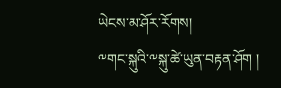ཡེངས་མ་ཤོར་རོགས།
༸གང་སྐུའི་༸སྐུ་ཚེ་ཡུན་བརྟན་ཤོག །